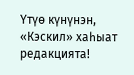Үтүө күнүнэн, «Кэскил» хаһыат редакцията!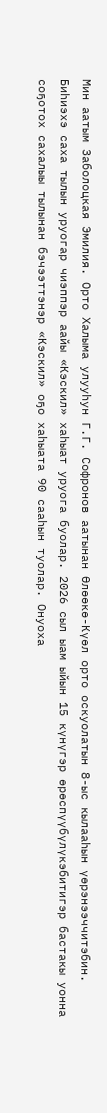Мин аатым Заболоцкая Эмилия. Орто Халыма улууһун Г.Г. Софронов аатынан Өлөөкө-Күөл орто оскуолатын 8-ыс кылааһын үөрэнээччитэбин.
Биһиэхэ саха тылын уруогар чиэппэр аайы «Кэскил» хаһыат уруога буолар. 2026 сыл ыам ыйын 15 күнүгэр өрөспүүбүлүкэбитигэр бастакы уонна соҕотох сахалыы тылынан бэчээттэнэр «Кэскил» оҕо хаһыата 90 сааһын туолар. Онуоха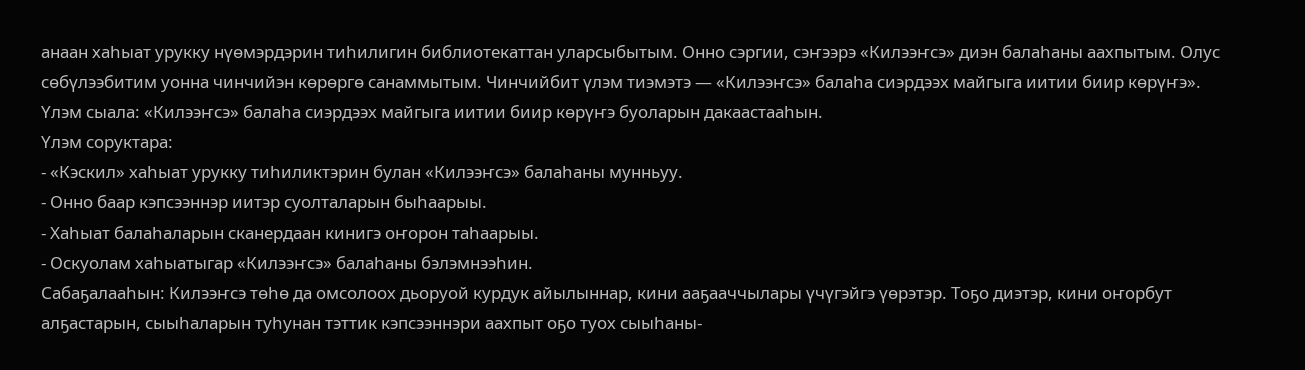анаан хаһыат урукку нүөмэрдэрин тиһилигин библиотекаттан уларсыбытым. Онно сэргии, сэҥээрэ «Килээҥсэ» диэн балаһаны аахпытым. Олус сөбүлээбитим уонна чинчийэн көрөргө санаммытым. Чинчийбит үлэм тиэмэтэ — «Килээҥсэ» балаһа сиэрдээх майгыга иитии биир көрүҥэ».
Үлэм сыала: «Килээҥсэ» балаһа сиэрдээх майгыга иитии биир көрүҥэ буоларын дакаастааһын.
Үлэм соруктара:
- «Кэскил» хаһыат урукку тиһиликтэрин булан «Килээҥсэ» балаһаны мунньуу.
- Онно баар кэпсээннэр иитэр суолталарын быһаарыы.
- Хаһыат балаһаларын сканердаан кинигэ оҥорон таһаарыы.
- Оскуолам хаһыатыгар «Килээҥсэ» балаһаны бэлэмнээһин.
Сабаҕалааһын: Килээҥсэ төһө да омсолоох дьоруой курдук айылыннар, кини ааҕааччылары үчүгэйгэ үөрэтэр. Тоҕо диэтэр, кини оҥорбут алҕастарын, сыыһаларын туһунан тэттик кэпсээннэри аахпыт оҕо туох сыыһаны-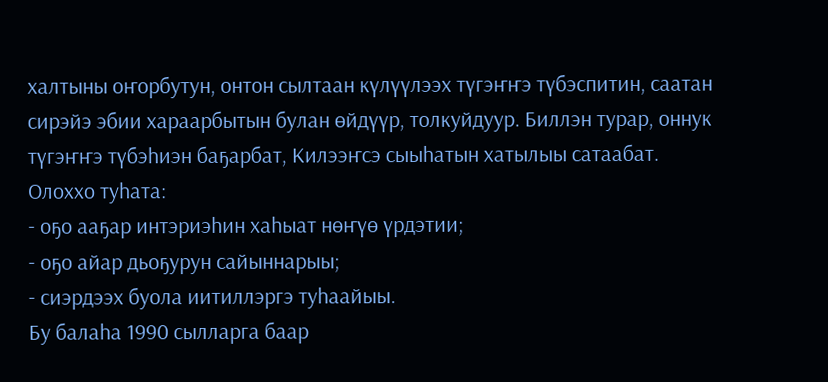халтыны оҥорбутун, онтон сылтаан күлүүлээх түгэҥҥэ түбэспитин, саатан сирэйэ эбии хараарбытын булан өйдүүр, толкуйдуур. Биллэн турар, оннук түгэҥҥэ түбэһиэн баҕарбат, Килээҥсэ сыыһатын хатылыы сатаабат.
Олоххо туһата:
- оҕо ааҕар интэриэһин хаһыат нөҥүө үрдэтии;
- оҕо айар дьоҕурун сайыннарыы;
- сиэрдээх буола иитиллэргэ туһаайыы.
Бу балаһа 1990 сылларга баар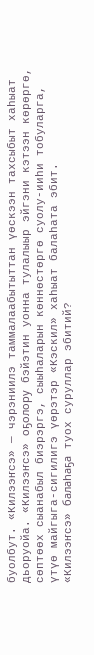буолбут. «Килээҥсэ» — чэрэниилэ таммалаабытыттан үөскээн тахсыбыт хаһыат дьоруойа. «Килээҥсэ» оҕолору бэйэтин уонна тулалыыр эйгэни кэтээн көрөргө, сөптөөх сыанабыл биэрэргэ, сыыһаларын көннөстөргө суолу-ииhи тобуларга, үтүө майгыга-сигилигэ үөрэтэр «Кэскил» хаһыат балаһата эбит.
«Килээҥсэ» балаһаҕа туох суруллар эбитий?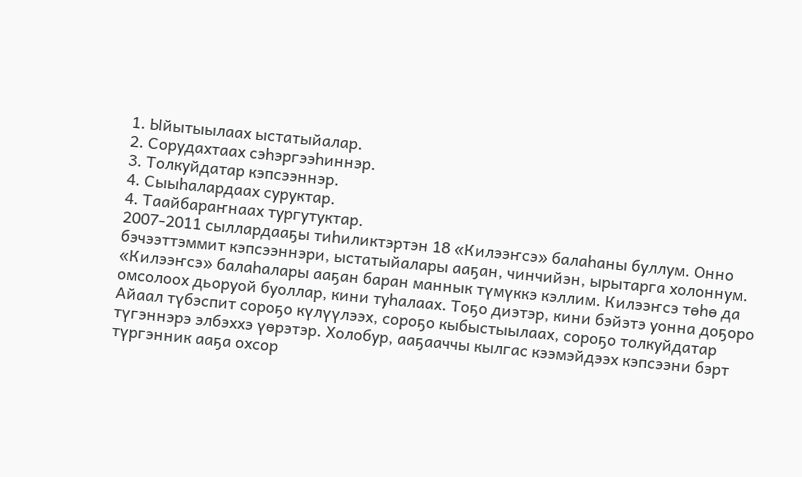1. Ыйытыылаах ыстатыйалар.
2. Сорудахтаах сэһэргээһиннэр.
3. Толкуйдатар кэпсээннэр.
4. Сыыһалардаах суруктар.
4. Таайбараҥнаах тургутуктар.
2007-2011 сыллардааҕы тиһиликтэртэн 18 «Килээҥсэ» балаһаны буллум. Онно бэчээттэммит кэпсээннэри, ыстатыйалары ааҕан, чинчийэн, ырытарга холоннум.
«Килээҥсэ» балаһалары ааҕан баран маннык түмүккэ кэллим. Килээҥсэ төһө да омсолоох дьоруой буоллар, кини туһалаах. Тоҕо диэтэр, кини бэйэтэ уонна доҕоро Айаал түбэспит сороҕо күлүүлээх, сороҕо кыбыстыылаах, сороҕо толкуйдатар түгэннэрэ элбэххэ үөрэтэр. Холобур, ааҕааччы кылгас кээмэйдээх кэпсээни бэрт түргэнник ааҕа охсор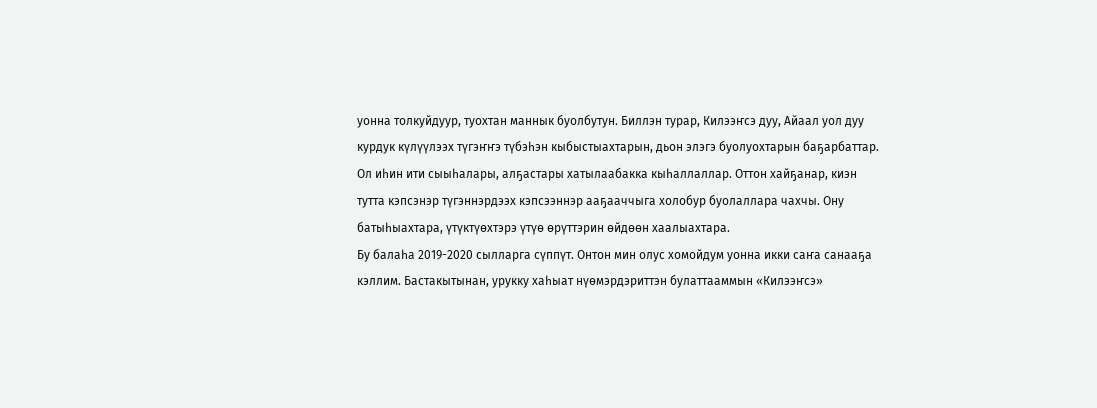уонна толкуйдуур, туохтан маннык буолбутун. Биллэн турар, Килээҥсэ дуу, Айаал уол дуу курдук күлүүлээх түгэҥҥэ түбэһэн кыбыстыахтарын, дьон элэгэ буолуохтарын баҕарбаттар. Ол иһин ити сыыһалары, алҕастары хатылаабакка кыһаллаллар. Оттон хайҕанар, киэн тутта кэпсэнэр түгэннэрдээх кэпсээннэр ааҕааччыга холобур буолаллара чахчы. Ону батыһыахтара, үтүктүөхтэрэ үтүө өрүттэрин өйдөөн хаалыахтара.
Бу балаһа 2019-2020 сылларга сүппүт. Онтон мин олус хомойдум уонна икки саҥа санааҕа кэллим. Бастакытынан, урукку хаһыат нүөмэрдэриттэн булаттааммын «Килээҥсэ»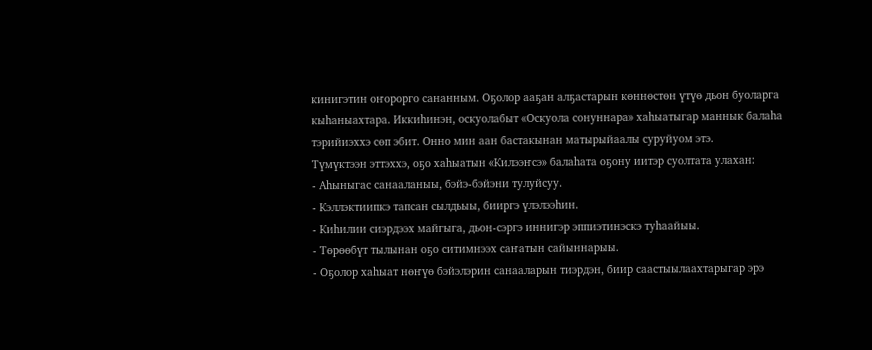кинигэтин оҥорорго сананным. Оҕолор ааҕан алҕастарын көннөстөн үтүө дьон буоларга кыһаныахтара. Иккиһинэн, оскуолабыт «Оскуола сонуннара» хаһыатыгар маннык балаһа тэрийиэххэ сөп эбит. Онно мин аан бастакынан матырыйаалы суруйуом этэ.
Түмүктээн эттэххэ, оҕо хаһыатын «Килээҥсэ» балаһата оҕону иитэр суолтата улахан:
- Аһыныгас санааланыы, бэйэ-бэйэни тулуйсуу.
- Кэллэктиипкэ тапсан сылдьыы, бииргэ үлэлээһин.
- Киһилии сиэрдээх майгыга, дьон-сэргэ иннигэр эппиэтинэскэ туһаайыы.
- Төрөөбүт тылынан оҕо ситимнээх саҥатын сайыннарыы.
- Оҕолор хаһыат нөҥүө бэйэлэрин санааларын тиэрдэн, биир саастыылаахтарыгар эрэ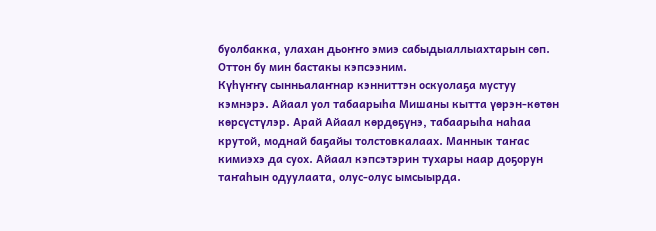буолбакка, улахан дьоҥҥо эмиэ сабыдыаллыахтарын сөп.
Оттон бу мин бастакы кэпсээним.
Күһүҥҥү сынньалаҥнар кэнниттэн оскуолаҕа мустуу кэмнэрэ. Айаал уол табаарыһа Мишаны кытта үөрэн-көтөн көрсүстүлэр. Арай Айаал көрдөҕүнэ, табаарыһа наһаа крутой, моднай баҕайы толстовкалаах. Маннык таҥас кимиэхэ да суох. Айаал кэпсэтэрин тухары наар доҕорун таҥаһын одуулаата, олус-олус ымсыырда.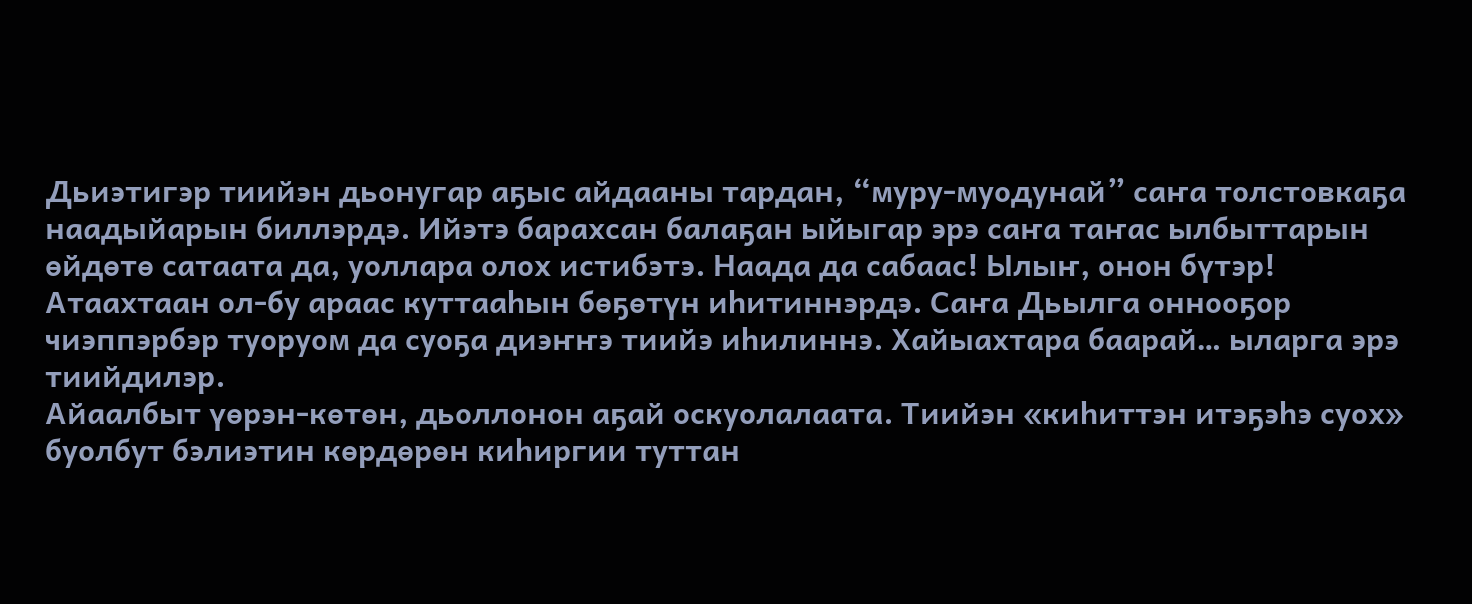Дьиэтигэр тиийэн дьонугар аҕыс айдааны тардан, “муру-муодунай” саҥа толстовкаҕа наадыйарын биллэрдэ. Ийэтэ барахсан балаҕан ыйыгар эрэ саҥа таҥас ылбыттарын өйдөтө сатаата да, уоллара олох истибэтэ. Наада да сабаас! Ылыҥ, онон бүтэр! Атаахтаан ол-бу араас куттааһын бөҕөтүн иһитиннэрдэ. Саҥа Дьылга оннооҕор чиэппэрбэр туоруом да суоҕа диэҥҥэ тиийэ иһилиннэ. Хайыахтара баарай… ыларга эрэ тиийдилэр.
Айаалбыт үөрэн-көтөн, дьоллонон аҕай оскуолалаата. Тиийэн «киһиттэн итэҕэһэ суох» буолбут бэлиэтин көрдөрөн киһиргии туттан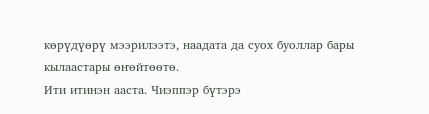көрүдүөрү мээрилээтэ, наадата да суох буоллар бары кылаастары өҥөйтөөтө.
Ити итинэн ааста. Чиэппэр бүтэрэ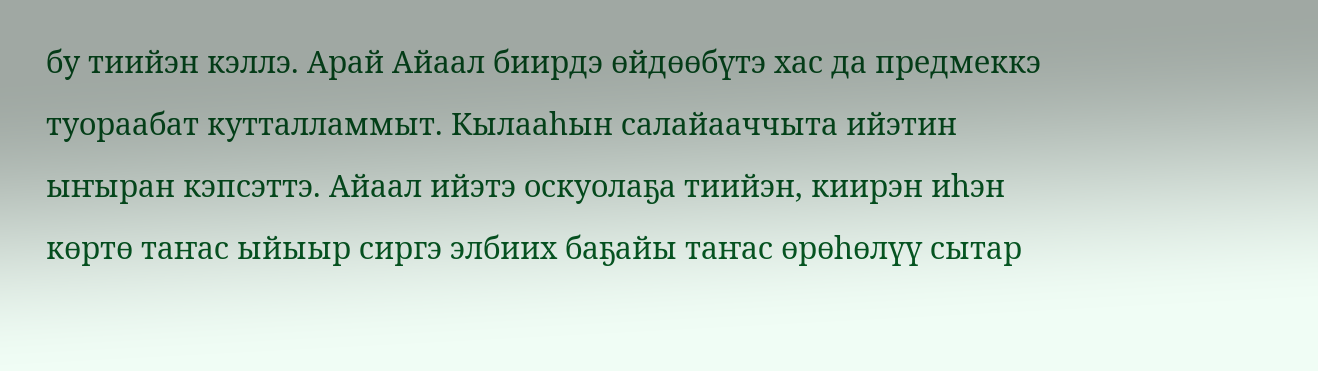бу тиийэн кэллэ. Арай Айаал биирдэ өйдөөбүтэ хас да предмеккэ туораабат кутталламмыт. Кылааһын салайааччыта ийэтин ыҥыран кэпсэттэ. Айаал ийэтэ оскуолаҕа тиийэн, киирэн иһэн көртө таҥас ыйыыр сиргэ элбиих баҕайы таҥас өрөһөлүү сытар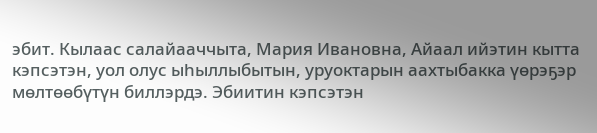эбит. Кылаас салайааччыта, Мария Ивановна, Айаал ийэтин кытта кэпсэтэн, уол олус ыһыллыбытын, уруоктарын аахтыбакка үөрэҕэр мөлтөөбүтүн биллэрдэ. Эбиитин кэпсэтэн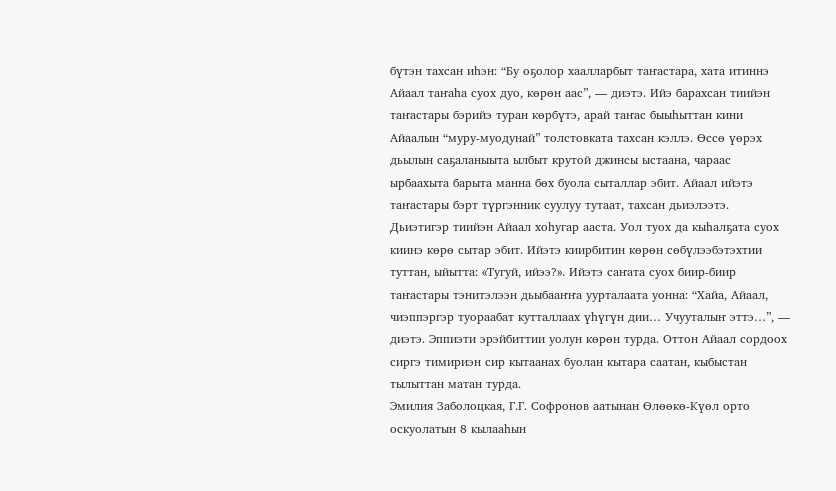бүтэн тахсан иһэн: “Бу оҕолор хаалларбыт таҥастара, хата итиннэ Айаал таҥаһа суох дуо, көрөн аас”, — диэтэ. Ийэ барахсан тиийэн таҥастары бэрийэ туран көрбүтэ, арай таҥас быыһыттан кини Айаалын “муру-муодунай” толстовката тахсан кэллэ. Өссө үөрэх дьылын саҕаланыыта ылбыт крутой джинсы ыстаана, чараас ырбаахыта барыта манна бөх буола сыталлар эбит. Айаал ийэтэ таҥастары бэрт түргэнник суулуу тутаат, тахсан дьиэлээтэ. Дьиэтигэр тиийэн Айаал хоһугар ааста. Уол туох да кыһалҕата суох киинэ көрө сытар эбит. Ийэтэ киирбитин көрөн сөбүлээбэтэхтии туттан, ыйытта: «Тугуй, ийээ?». Ийэтэ саҥата суох биир-биир таҥастары тэнитэлээн дьыбааҥҥа уурталаата уонна: “Хайа, Айаал, чиэппэргэр туораабат кутталлаах үһүгүн дии… Учууталыҥ эттэ…”, — диэтэ. Эппиэти эрэйбиттии уолун көрөн турда. Оттон Айаал сордоох сиргэ тимириэн сир кытаанах буолан кытара саатан, кыбыстан тылыттан матан турда.
Эмилия Заболоцкая, Г.Г. Софронов аатынан Өлөөкө-Күөл орто оскуолатын 8 кылааһын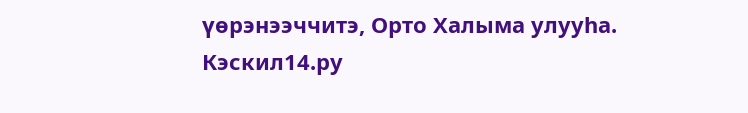үөрэнээччитэ, Орто Халыма улууһа.
Кэскил14.ру